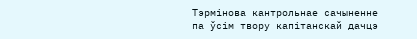Тэрмінова кантрольнае сачыненне па ўсім твору капітанскай дачцэ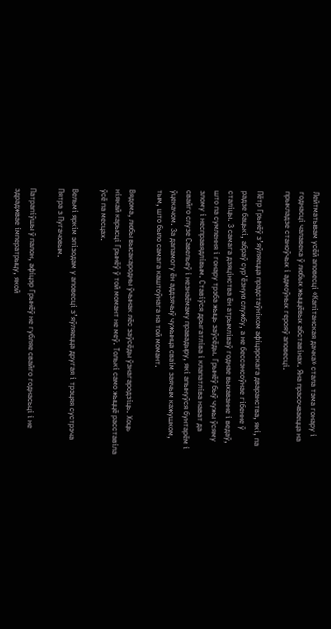Лейтматывам усёй аповесці «Капітанская дачка» стала тэма гонару і годнасці чалавека ў любых жыццёвых абставінах. Яна прасочваецца на прыкладзе станоўчых і адмоўных герояў аповесці.

Пётр Грынёў з’яўляецца прадстаўніком афіцэрскага дваранства, які, па радзе бацькі, абраў сур’ёзную службу, а не бессэнсоўнае гібенне ў сталіцы. З самага дзяцінства ён атрымліваў годнае выхаванне і ведаў, што па сумлення і гонару трэба жыць заўсёды. Грынёў быў чужы ўсяму злому і несправядлівым. Ставіўся дрыгатліва і клапатліва нават да свайго слузе Савельеў і незнаёмаму правадыру, які апынуўся бунтарём і ўцекачом. За дапамогу ён аддзячыў чужынца сваім заячым кажушком, тым, што было самага каштоўнага на той момант.

Вядома, любы высакародны ўчынак лёс заўсёды ўзнагародзіць. Хоць ніякай карысці Грынёў ў той момант не меў. Толькі само жыццё расставіла ўсё па месцах.

Вельмі яркім эпізодам у аповесці з’яўляецца другая і трэцяя сустрэча Пятра з Пугачовым.

Патрапіўшы ў палон, афіцэр Грынёў не губляе свайго годнасьці і не здраджвае імператрыцу, якой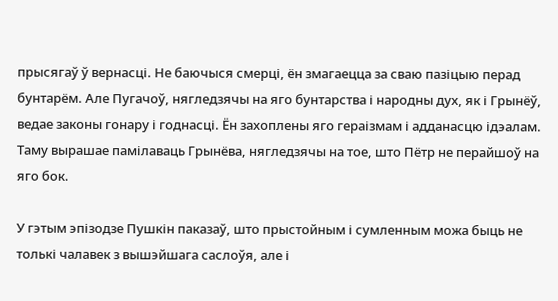прысягаў ў вернасці. Не баючыся смерці, ён змагаецца за сваю пазіцыю перад бунтарём. Але Пугачоў, нягледзячы на яго бунтарства і народны дух, як і Грынёў, ведае законы гонару і годнасці. Ён захоплены яго гераізмам і адданасцю ідэалам. Таму вырашае памілаваць Грынёва, нягледзячы на тое, што Пётр не перайшоў на яго бок.

У гэтым эпізодзе Пушкін паказаў, што прыстойным і сумленным можа быць не толькі чалавек з вышэйшага саслоўя, але і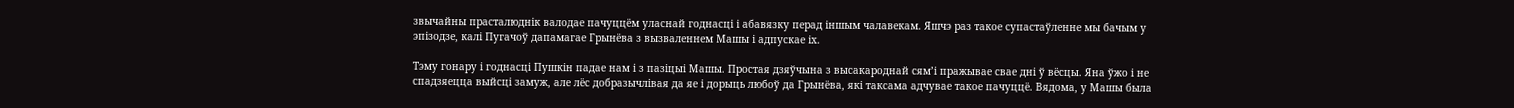звычайны прасталюднік валодае пачуццём уласнай годнасці і абавязку перад іншым чалавекам. Яшчэ раз такое супастаўленне мы бачым у эпізодзе, калі Пугачоў дапамагае Грынёва з вызваленнем Машы і адпускае іх.

Тэму гонару і годнасці Пушкін падае нам і з пазіцыі Машы. Простая дзяўчына з высакароднай сям’і пражывае свае дні ў вёсцы. Яна ўжо і не спадзяецца выйсці замуж, але лёс добразычлівая да яе і дорыць любоў да Грынёва, які таксама адчувае такое пачуццё. Вядома, у Машы была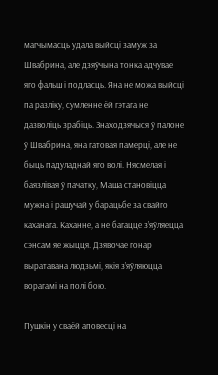магчымасць удала выйсці замуж за Швабрина, але дзяўчына тонка адчувае яго фальш і подласць. Яна не можа выйсці па разліку, сумленне ёй гэтага не дазволіць зрабіць. Знаходзячыся ў палоне ў Швабрина, яна гатовая памерці, але не быць падуладнай яго волі. Нясмелая і баязлівая ў пачатку, Маша становіцца мужна і рашучай у барацьбе за свайго каханага. Каханне, а не багацце з’яўляецца сэнсам яе жыцця. Дзявочае гонар выратавана людзьмі, якія з’яўляюцца ворагамі на полі бою.

Пушкін у сваёй аповесці на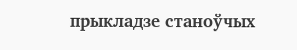прыкладзе станоўчых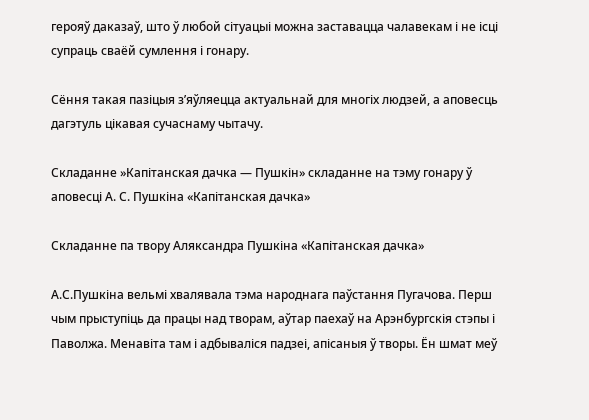герояў даказаў, што ў любой сітуацыі можна заставацца чалавекам і не ісці супраць сваёй сумлення і гонару.

Сёння такая пазіцыя з’яўляецца актуальнай для многіх людзей, а аповесць дагэтуль цікавая сучаснаму чытачу.

Складанне »Капітанская дачка — Пушкін» складанне на тэму гонару ў аповесці А. С. Пушкіна «Капітанская дачка»

Складанне па твору Аляксандра Пушкіна «Капітанская дачка»

А.С.Пушкіна вельмі хвалявала тэма народнага паўстання Пугачова. Перш чым прыступіць да працы над творам, аўтар паехаў на Арэнбургскія стэпы і Паволжа. Менавіта там і адбываліся падзеі, апісаныя ў творы. Ён шмат меў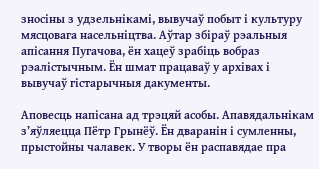зносіны з удзельнікамі, вывучаў побыт і культуру мясцовага насельніцтва. Аўтар збіраў рэальныя апісання Пугачова, ён хацеў зрабіць вобраз рэалістычным. Ён шмат працаваў у архівах і вывучаў гістарычныя дакументы.

Аповесць напісана ад трэцяй асобы. Апавядальнікам з’яўляецца Пётр Грынёў. Ён дваранін і сумленны, прыстойны чалавек. У творы ён распавядае пра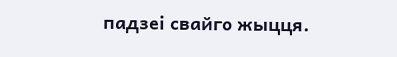падзеі свайго жыцця.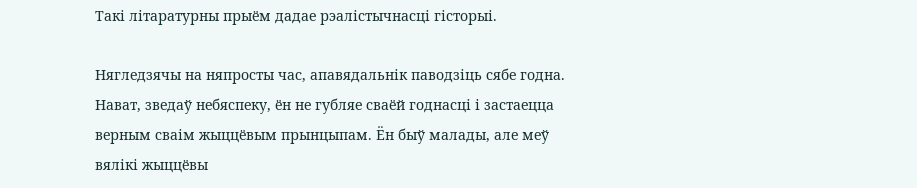Такі літаратурны прыём дадае рэалістычнасці гісторыі.

Нягледзячы на няпросты час, апавядальнік паводзіць сябе годна. Нават, зведаў небяспеку, ён не губляе сваёй годнасці і застаецца верным сваім жыццёвым прынцыпам. Ён быў малады, але меў вялікі жыццёвы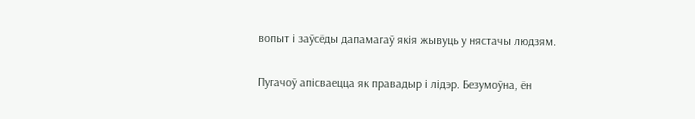вопыт і заўсёды дапамагаў якія жывуць у нястачы людзям.

Пугачоў апісваецца як правадыр і лідэр. Безумоўна, ён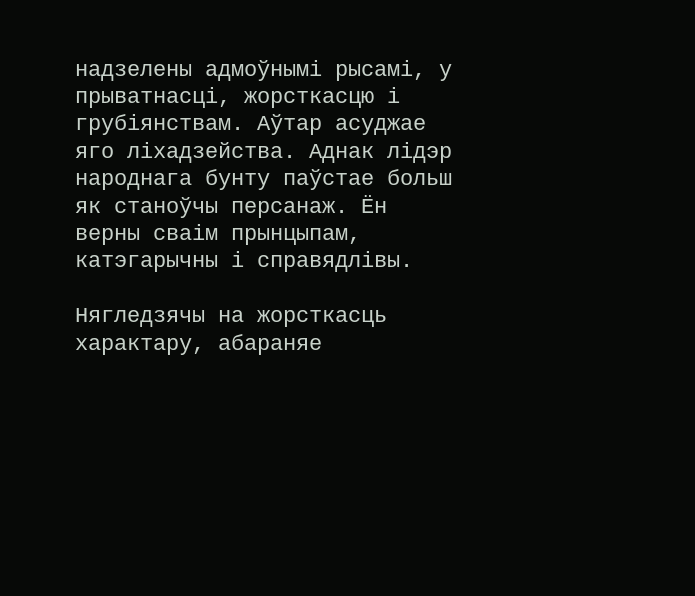надзелены адмоўнымі рысамі, у прыватнасці, жорсткасцю і грубіянствам. Аўтар асуджае яго ліхадзейства. Аднак лідэр народнага бунту паўстае больш як станоўчы персанаж. Ён верны сваім прынцыпам, катэгарычны і справядлівы.

Нягледзячы на жорсткасць характару, абараняе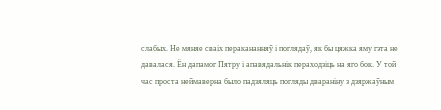слабых. Не мяняе сваіх перакананняў і поглядаў, як бы цяжка яму гэта не давалася. Ён дапамог Пятру і апавядальнік пераходзіць на яго бок. У той час проста неймаверна было падзяляць погляды двараніну з дзяржаўным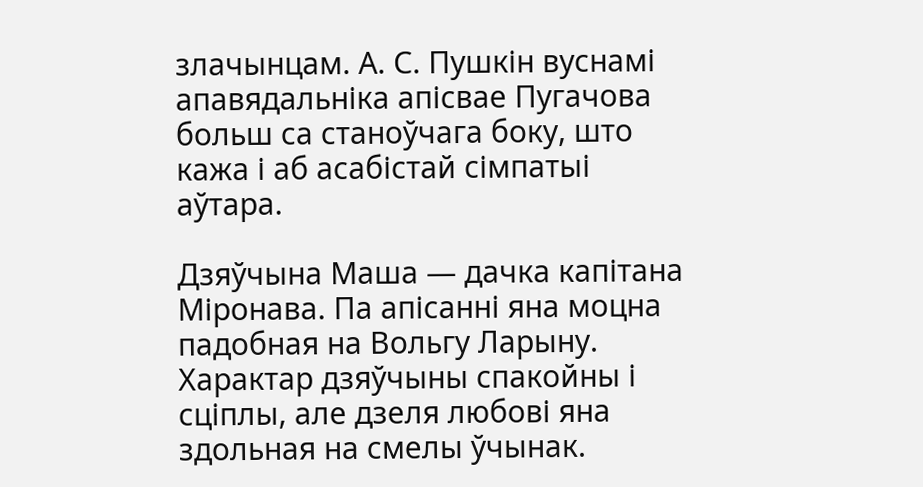злачынцам. А. С. Пушкін вуснамі апавядальніка апісвае Пугачова больш са станоўчага боку, што кажа і аб асабістай сімпатыі аўтара.

Дзяўчына Маша — дачка капітана Міронава. Па апісанні яна моцна падобная на Вольгу Ларыну. Характар дзяўчыны спакойны і сціплы, але дзеля любові яна здольная на смелы ўчынак.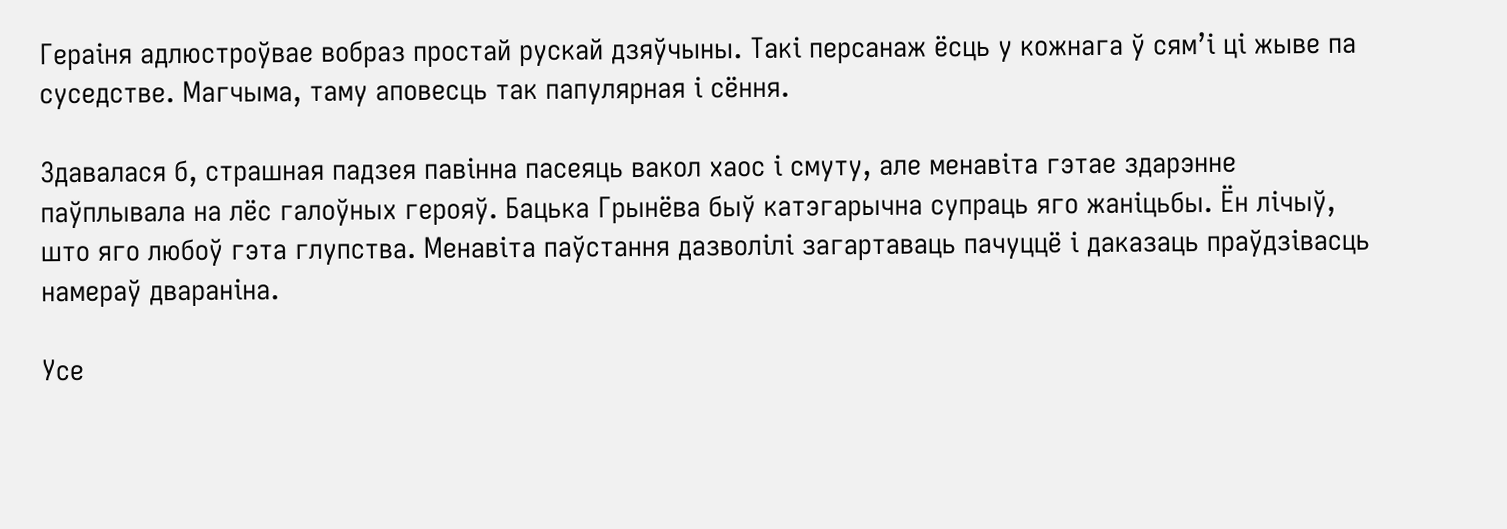Гераіня адлюстроўвае вобраз простай рускай дзяўчыны. Такі персанаж ёсць у кожнага ў сям’і ці жыве па суседстве. Магчыма, таму аповесць так папулярная і сёння.

Здавалася б, страшная падзея павінна пасеяць вакол хаос і смуту, але менавіта гэтае здарэнне паўплывала на лёс галоўных герояў. Бацька Грынёва быў катэгарычна супраць яго жаніцьбы. Ён лічыў, што яго любоў гэта глупства. Менавіта паўстання дазволілі загартаваць пачуццё і даказаць праўдзівасць намераў двараніна.

Усе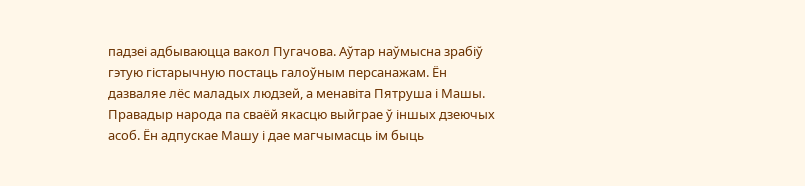падзеі адбываюцца вакол Пугачова. Аўтар наўмысна зрабіў гэтую гістарычную постаць галоўным персанажам. Ён дазваляе лёс маладых людзей, а менавіта Пятруша і Машы. Правадыр народа па сваёй якасцю выйграе ў іншых дзеючых асоб. Ён адпускае Машу і дае магчымасць ім быць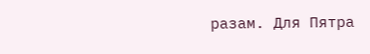разам. Для Пятра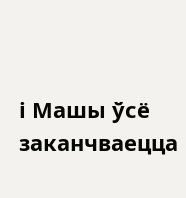і Машы ўсё заканчваецца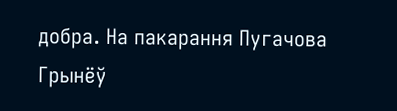добра. На пакарання Пугачова Грынёў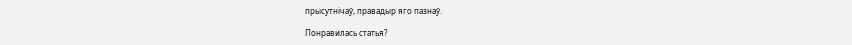прысутнічаў, правадыр яго пазнаў.

Понравилась статья?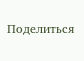Поделиться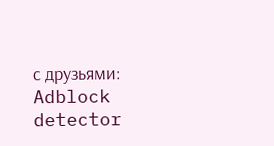с друзьями:
Adblock
detector